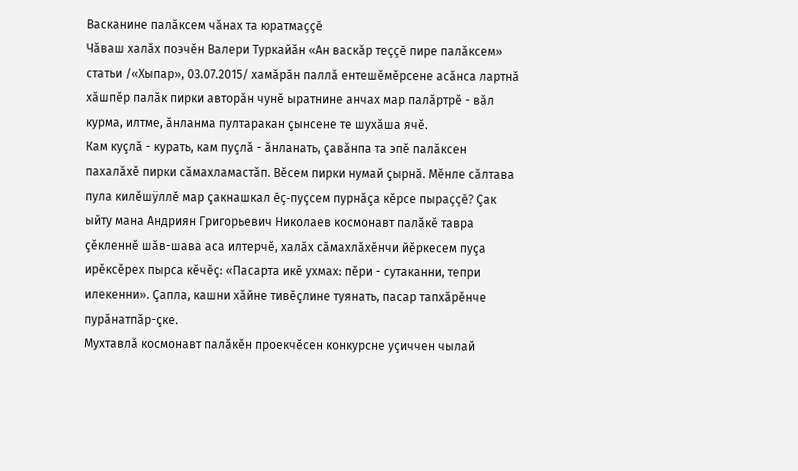Васканине палăксем чăнах та юратмаççĕ
Чăваш халăх поэчĕн Валери Туркайăн «Ан васкăр теççĕ пире палăксем» статьи /«Хыпар», 03.07.2015/ хамăрăн паллă ентешĕмĕрсене асăнса лартнă хăшпĕр палăк пирки авторăн чунĕ ыратнине анчах мар палăртрĕ - вăл курма, илтме, ăнланма пултаракан çынсене те шухăша ячĕ.
Кам куçлă - курать, кам пуçлă - ăнланать, çавăнпа та эпĕ палăксен пахалăхĕ пирки сăмахламастăп. Вĕсем пирки нумай çырнă. Мĕнле сăлтава пула килĕшÿллĕ мар çакнашкал ĕç-пуçсем пурнăçа кĕрсе пыраççĕ? Çак ыйту мана Андриян Григорьевич Николаев космонавт палăкĕ тавра çĕкленнĕ шăв-шава аса илтерчĕ, халăх сăмахлăхĕнчи йĕркесем пуçа ирĕксĕрех пырса кĕчĕç: «Пасарта икĕ ухмах: пĕри - сутаканни, тепри илекенни». Çапла, кашни хăйне тивĕçлине туянать, пасар тапхăрĕнче пурăнатпăр-çке.
Мухтавлă космонавт палăкĕн проекчĕсен конкурсне уçиччен чылай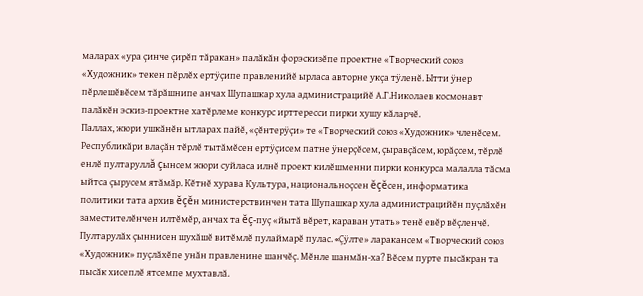маларах «ура çинче çирĕп тăракан» палăкăн форэскизĕпе проектне «Творческий союз «Художник» текен пĕрлĕх ертÿçипе правленийĕ ырласа авторне укçа тÿленĕ. Ытти ÿнер пĕрлешĕвĕсем тăрăшнипе анчах Шупашкар хула администрацийĕ А.Г.Николаев космонавт палăкĕн эскиз-проектне хатĕрлеме конкурс ирттересси пирки хушу кăларчĕ.
Паллах, жюри ушкăнĕн ытларах пайĕ, «çĕнтерÿçи» те «Творческий союз «Художник» членĕсем.
Республикăри влаçăн тĕрлĕ тытăмĕсен ертÿçисем патне ÿнерçĕсем, çыравçăсем, юрăçсем, тĕрлĕ енлĕ пултаруллă çынсем жюри суйласа илнĕ проект килĕшменни пирки конкурса малалла тăсма ыйтса çырусем ятăмăр. Кĕтнĕ хурава Культура, национальноçсен ĕçĕсен, информатика политики тата архив ĕçĕн министерствинчен тата Шупашкар хула администрацийĕн пуçлăхĕн заместителĕнчен илтĕмĕр, анчах та ĕç-пуç «йытă вĕрет, караван утать» тенĕ евĕр вĕçленчĕ.
Пултарулăх çыннисен шухăшĕ витĕмлĕ пулаймарĕ пулас. «Çÿлте» ларакансем «Творческий союз «Художник» пуçлăхĕпе унăн правленине шанчĕç. Мĕнле шанмăн-ха? Вĕсем пурте пысăкран та пысăк хисеплĕ ятсемпе мухтавлă.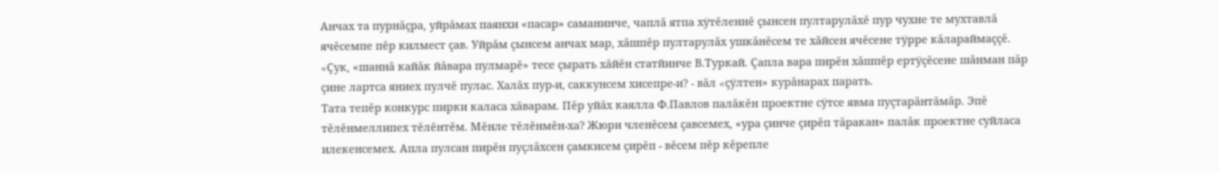Анчах та пурнăçра, уйрăмах паянхи «пасар» саманинче, чаплă ятпа хÿтĕленнĕ çынсен пултарулăхĕ пур чухне те мухтавлă ячĕсемпе пĕр килмест çав. Уйрăм çынсем анчах мар, хăшпĕр пултарулăх ушкăнĕсем те хăйсен ячĕсене тÿрре кăлараймаççĕ.
«Çук, «шаннă кайăк йăвара пулмарĕ» тесе çырать хăйĕн статйинче В.Туркай. Çапла вара пирĕн хăшпĕр ертÿçĕсене шăнман пăр çине лартса яниех пулчĕ пулас. Халăх пур-и, саккунсем хисепре-и? - вăл «çÿлтен» курăнарах парать.
Тата тепĕр конкурс пирки каласа хăварам. Пĕр уйăх каялла Ф.Павлов палăкĕн проектне сÿтсе явма пуçтарăнтăмăр. Эпĕ тĕлĕнмеллипех тĕлĕнтĕм. Мĕнле тĕлĕнмĕн-ха? Жюри членĕсем çавсемех, «ура çинче çирĕп тăракан» палăк проектне суйласа илекенсемех. Апла пулсан пирĕн пуçлăхсен çамкисем çирĕп - вĕсем пĕр кĕрепле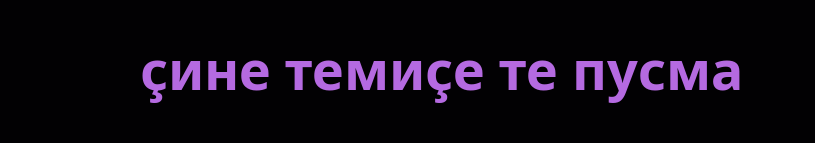çине темиçе те пусма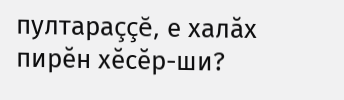пултараççĕ, е халăх пирĕн хĕсĕр-ши?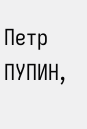Петр ПУПИН,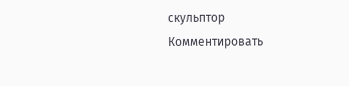скульптор
Комментировать